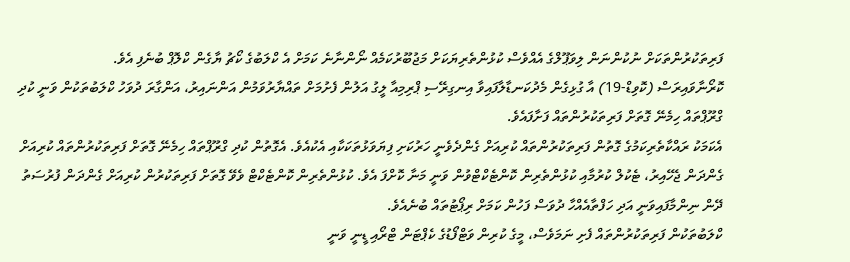ފަރިތަކުރުންތަކަށް ނުކުންނަން ލިވަޕޫލްގެ އެއްވެސް ކުޅުންތެރިޔަކަށް މަޖުބޫރުކަމެއް ނޯންނާނެ ކަމަށް އެ ކްލަބުގެ ކޯޗު ޔާގެން ކްލޮޕް ބުނެފި އެވެ.
ކޮރޯނާވައިރަސް (ކޮވިޑް-19) އާ ގުޅިގެން މެދުކަނޑާލާފައިވާ އިނގިރޭސި ޕްރިމިއާ ލީގު އަލުން ފެށުމަށް ތައްޔާރުވަމުން އަންނައިރު، އަންގާރަ ދުވަހު ކްލަބުތަކުން ވަނީ ކުދި ގްރޫޕްތައް ހިމެނޭ ގޮތަށް ފަރިތަކުރުންތައް ފަށާފައެވެ.
އެކަމަކު ރައްކާތެރިކަމުގެ ގޮތުން ފަރިތަކުރުންތައް ކުރިއަށް ގެންދެވެނީ ހަރުކަށި ފިޔަވަޅުތަކަކާއި އެކުއެވެ. އެގޮތުން ކުދި ގްރޫޕްތައް ހިމެނޭ ގޮތަށް ފަރިތަކުރުންތައް ކުރިއަށް ގެންދަން ޖެހޭއިރު، ޓެކުލް ކުރުމާއި ކުޅުންތެރިން ކޮންޓެކްޓްވުން ވަނީ މަނާ ކޮށްފަ އެވެ. ކުޅުންތެރިން ކޮންޓެކްޓް ވެވޭ ގޮތަށް ފަރިތަކުރުން ކުރިއަށް ގެންދަން ފުރުސަތު ދޭން ނިންމާފައިވަނީ އަދި ހަފްތާއެއްހާ ދުވަސް ފަހުން ކަމަށް ރިޕޯޓުތައް ބުނެއެވެ.
ކްލަބުތަކުން ފަރިތަކުރުންތައް ފެށި ނަމަވެސް، މީގެ ކުރިން ވަޓްފޯޑުގެ ކެޕްޓަން ޓްރޯއި ޑީނީ ވަނީ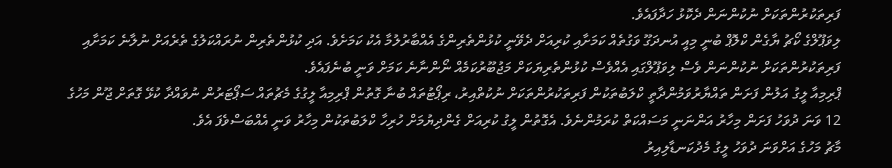ފަރިތަކުރުންތަކަށް ނުކުންނަން ދެކޮޅު ހަދާފައެވެ.
ލިވަޕޫލްގެ ކޯޗު ޔާގެން ކްލޮޕް ބުނީ މިއީ އުނދަގޫ ވަގުތެއް ކަމަށާއި ކުރިއަށް ދެވޭނީ ކުޅުންތެރިންގެ އެއްބާރުލުމާ އެކު ކަމަށެވެ. އަދި ކުޅުންތެރިން ނުރައްކަލުގެ ތެރެއަށް ނުލާނެ ކަމަށާއި ފަރިތަކުރުންތަކަށް ނުކުންނަން ވެސް ލިވަޕޫލްގައި އެއްވެސް ކުޅުންތެރިޔަކަށް މަޖުބޫރުކަމެއް ނޯންނާނެ ކަމަށް ވަނީ ބުނެފައެވެ.
ޕްރިމިއާ ލީގު އަލުން ފަށަން ތައްޔާރުވަމުންދާތީ ކްލަބުތަކުން ފަރިތަކުރުންތަކަށް ނުކުތްއިރު، ރިޕޯޓުތައް ބުނާ ގޮތުން ޕްރިމިއާ ލީގުގެ މެޗުތައް ސަޕޯޓަރުން ނުވައްދާ ކުޅޭ ގޮތަށް ޖޫން މަހުގެ 12 ވަނަ ދުވަހު ފަށަން މިހާރު އަންނަނީ މަސައްކަތް ކުރަމުންނެވެ. އެގޮތުން ލީގު ކުރިއަށް ގެންދިޔުމަށް ހުރިހާ ކްލަބުތަކުން މިހާރު ވަނީ އެއްބަސްވެފަ އެވެ.
މާޗު މަހުގެ އަށްވަނަ ދުވަހު ލީގު މެދުކަނޑާލިއިރު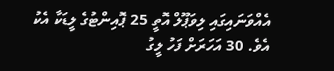އެއްވަނައިގައި ލިވަޕޫލް އޮތީ 25 ޕޮއިންޓުގެ ލީޑަކާ އެކު އެވެ. 30 އަހަރަށް ފަހު ލީގު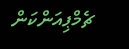ޗެމްޕިއަންކަން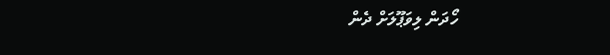ހޯދަން ލިވަޕޫލަށް ދެން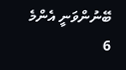ބޭނުންވަނީ އެންމެ 6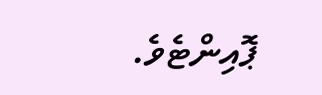ޕޮއިންޓެވެ.